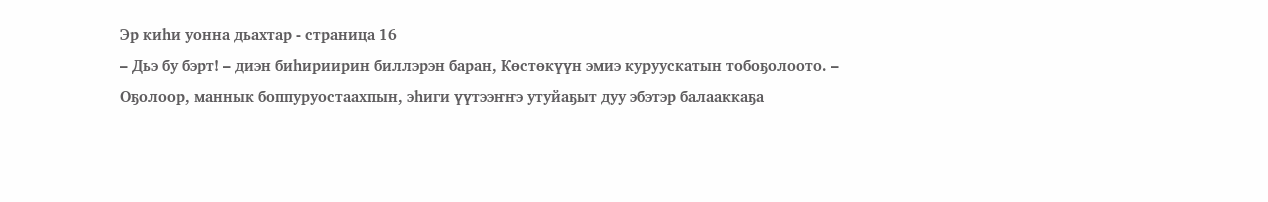Эр киһи уонна дьахтар - страница 16
– Дьэ бу бэрт! – диэн биһириирин биллэрэн баран, Көстөкүүн эмиэ куруускатын тобоҕолоото. – Оҕолоор, маннык боппуруостаахпын, эһиги үүтээҥҥэ утуйаҕыт дуу эбэтэр балааккаҕа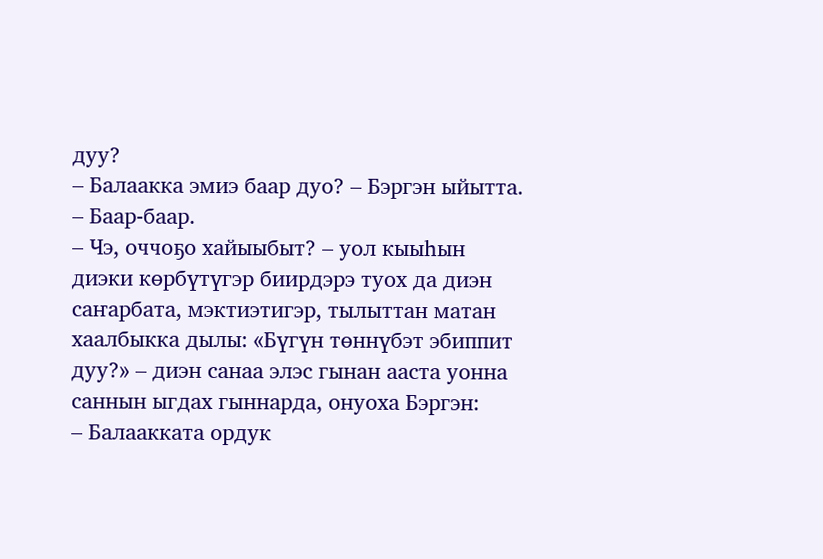дуу?
– Балаакка эмиэ баар дуо? – Бэргэн ыйытта.
– Баар-баар.
– Чэ, оччоҕо хайыыбыт? – уол кыыһын диэки көрбүтүгэр биирдэрэ туох да диэн саҥарбата, мэктиэтигэр, тылыттан матан хаалбыкка дылы: «Бүгүн төннүбэт эбиппит дуу?» – диэн санаа элэс гынан ааста уонна саннын ыгдах гыннарда, онуоха Бэргэн:
– Балаакката ордук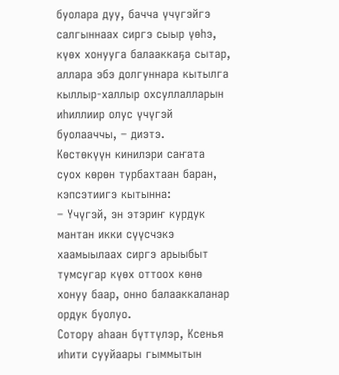буолара дуу, бачча үчүгэйгэ салгыннаах сиргэ сыыр үөһэ, күөх хонууга балааккаҕа сытар, аллара эбэ долгуннара кытылга кыллыр-халлыр охсуллалларын иһиллиир олус үчүгэй буолааччы, – диэтэ.
Көстөкүүн кинилэри саҥата суох көрөн турбахтаан баран, кэпсэтиигэ кытынна:
– Үчүгэй, эн этэриҥ курдук мантан икки сүүсчэкэ хаамыылаах сиргэ арыыбыт тумсугар күөх оттоох көнө хонуу баар, онно балааккаланар ордук буолуо.
Сотору аһаан бүттүлэр, Ксенья иһити сууйаары гыммытын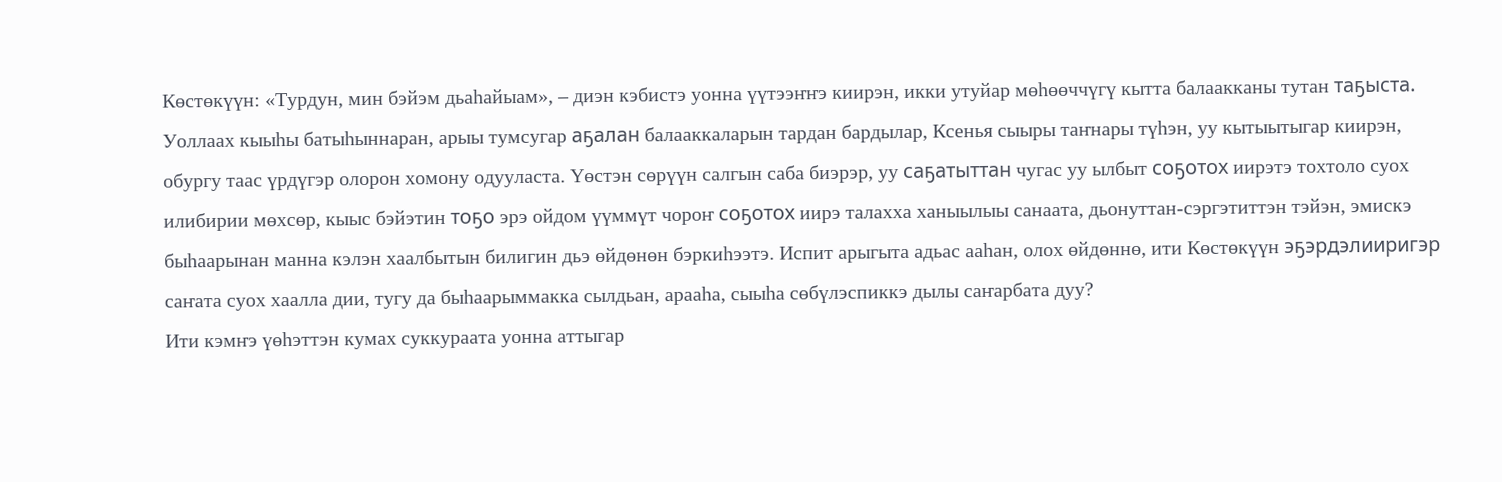Көстөкүүн: «Турдун, мин бэйэм дьаһайыам», – диэн кэбистэ уонна үүтээҥҥэ киирэн, икки утуйар мөһөөччүгү кытта балаакканы тутан таҕыста. Уоллаах кыыһы батыһыннаран, арыы тумсугар аҕалан балааккаларын тардан бардылар, Ксенья сыыры таҥнары түһэн, уу кытыытыгар киирэн, обургу таас үрдүгэр олорон хомону одууласта. Үөстэн сөрүүн салгын саба биэрэр, уу саҕатыттан чугас уу ылбыт соҕотох иирэтэ тохтоло суох илибирии мөхсөр, кыыс бэйэтин тоҕо эрэ ойдом үүммүт чороҥ соҕотох иирэ талахха ханыылыы санаата, дьонуттан-сэргэтиттэн тэйэн, эмискэ быһаарынан манна кэлэн хаалбытын билигин дьэ өйдөнөн бэркиһээтэ. Испит арыгыта адьас ааһан, олох өйдөннө, ити Көстөкүүн эҕэрдэлииригэр саҥата суох хаалла дии, тугу да быһаарыммакка сылдьан, арааһа, сыыһа сөбүлэспиккэ дылы саҥарбата дуу?
Ити кэмҥэ үөһэттэн кумах суккураата уонна аттыгар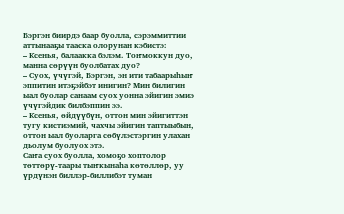Бэргэн биирдэ баар буолла, сэрэммиттии аттынааҕы тааска олорунан кэбистэ:
– Ксенья, балаакка бэлэм. Тоҥмоккун дуо, манна сөрүүн буолбатах дуо?
– Суох, үчүгэй, Бэргэн, эн ити табаарыһыҥ эппитин итэҕэйбэт инигин? Мин билигин ыал буолар санаам суох уонна эйигин эмиэ үчүгэйдик билбэппин ээ.
– Ксенья, өйдүүбүн, оттон мин эйигиттэн тугу кистиэмий, чахчы эйигин таптыыбын, оттон ыал буоларга сөбүлэстэргин улахан дьолум буолуох этэ.
Саҥа суох буолла, хомоҕо хоптолор төттөрү-таары тыҥкынаһа көтөллөр, уу үрдүнэн биллэр-биллибэт туман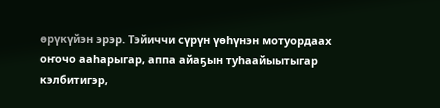өрүкүйэн эрэр. Тэйиччи сүрүн үөһүнэн мотуордаах оҥочо ааһарыгар, аппа айаҕын туһаайыытыгар кэлбитигэр,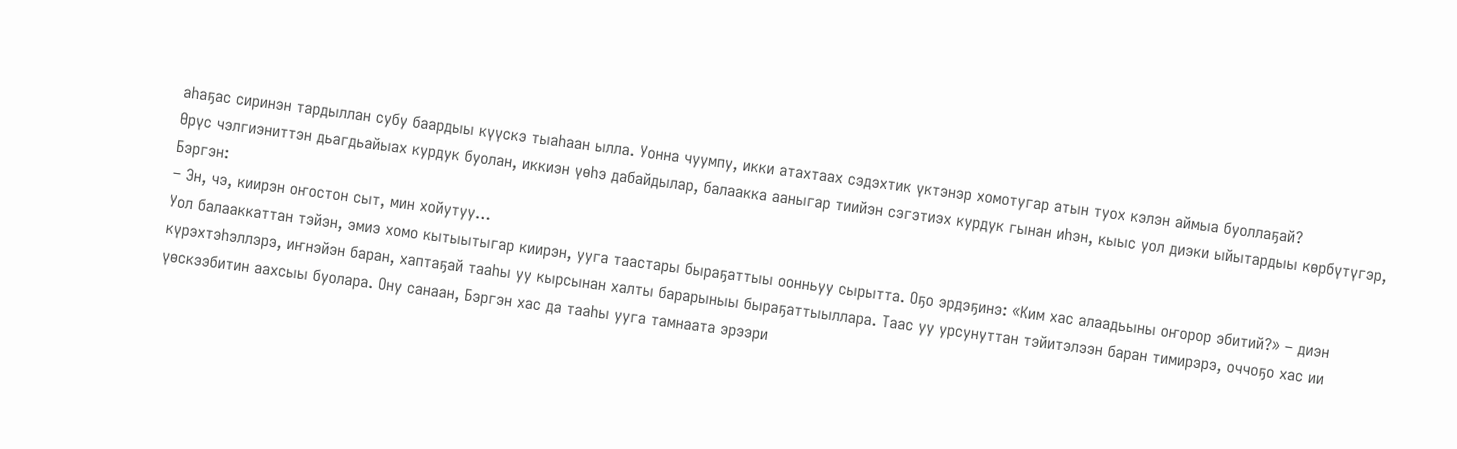аһаҕас сиринэн тардыллан субу баардыы күүскэ тыаһаан ылла. Уонна чуумпу, икки атахтаах сэдэхтик үктэнэр хомотугар атын туох кэлэн аймыа буоллаҕай?
Өрүс чэлгиэниттэн дьагдьайыах курдук буолан, иккиэн үөһэ дабайдылар, балаакка ааныгар тиийэн сэгэтиэх курдук гынан иһэн, кыыс уол диэки ыйытардыы көрбүтүгэр, Бэргэн:
– Эн, чэ, киирэн оҥостон сыт, мин хойутуу…
Уол балааккаттан тэйэн, эмиэ хомо кытыытыгар киирэн, ууга таастары быраҕаттыы оонньуу сырытта. Оҕо эрдэҕинэ: «Ким хас алаадьыны оҥорор эбитий?» – диэн күрэхтэһэллэрэ, иҥнэйэн баран, хаптаҕай тааһы уу кырсынан халты барарыныы быраҕаттыыллара. Таас уу урсунуттан тэйитэлээн баран тимирэрэ, оччоҕо хас ии үөскээбитин аахсыы буолара. Ону санаан, Бэргэн хас да тааһы ууга тамнаата эрээри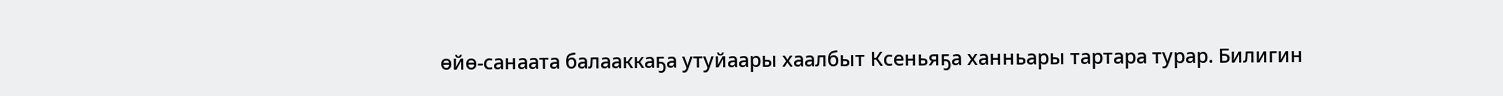өйө-санаата балааккаҕа утуйаары хаалбыт Ксеньяҕа ханньары тартара турар. Билигин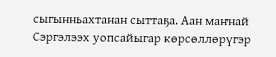сыгынньахтанан сыттаҕа. Аан маҥнай Сэргэлээх уопсайыгар көрсөллөрүгэр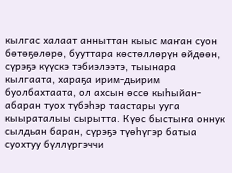кылгас халаат анныттан кыыс маҥан суон бөтөҕөлөрө, бууттара көстөллөрүн өйдөөн, сүрэҕэ күүскэ тэбиэлээтэ, тыынара кылгаата, хараҕа ирим-дьирим буолбахтаата, ол ахсын өссө кыһыйан-абаран туох түбэһэр таастары ууга кыыраталыы сырытта. Күөс быстыҥа оннук сылдьан баран, сүрэҕэ түөһүгэр батыа суохтуу бүллүргэччи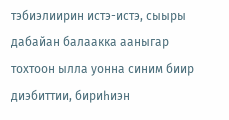тэбиэлиирин истэ-истэ, сыыры дабайан балаакка ааныгар тохтоон ылла уонна синим биир диэбиттии, бириһиэн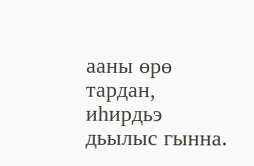ааны өрө тардан, иһирдьэ дьылыс гынна.